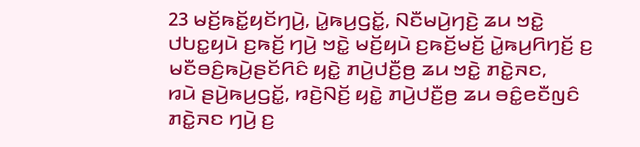23 ꤗꤢꤩ꤬ꤒꤢꤩ꤭ꤟꤢꤩꤚꤣꤧ꤬, ꤣꤧ꤭ꤒꤣ꤬ꤞꤢꤩ꤭, ꤡꤢꤪꤗꤣꤧ꤬ꤚꤢꤧ꤬ ꤘꤣ ꤠꤢꤧ꤭ ꤓꤝꤢ꤭ꤟꤣꤧ ꤢ꤬ꤒꤢꤩ꤬ ꤚꤣꤧ꤬ ꤠꤢꤧ꤭ ꤗꤢꤩ꤬ꤟꤣꤧ ꤢ꤬ꤒꤢꤩ꤬ꤗꤢꤩ꤬ ꤣꤧ꤭ꤒꤣ꤬ꤖꤚꤢꤩ꤬ ꤢ꤬ ꤗꤢꤪꤋꤢꤨ꤬ꤒꤣꤧ꤬ꤔꤢꤩꤖꤢꤨ ꤟꤢꤧ꤭ ꤊꤣꤧ꤬ꤓꤢꤪ꤬ꤥ꤬ ꤘꤣ ꤠꤢꤧ꤭ ꤊꤢꤧ꤭ꤏꤢ,
ꤙꤣꤧ ꤔꤣꤧ꤬ꤒꤣ꤬ꤞꤢꤩ꤭, ꤙꤢꤧ꤬ꤡꤢꤩ꤬ ꤟꤢꤧ꤭ ꤊꤣꤧ꤬ꤓꤢꤪ꤬ꤥ꤬ ꤘꤣ ꤋꤢꤨ꤭ꤕꤢꤪꤜꤢꤨ ꤊꤢꤧ꤭ꤏꤢ ꤚꤣꤧ꤬ ꤢ꤬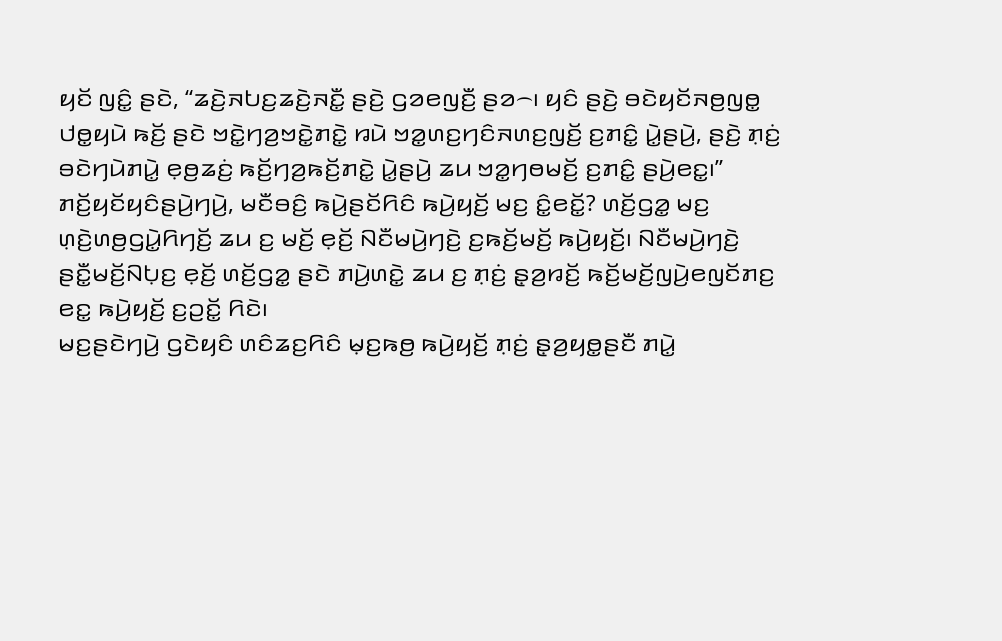ꤟꤢꤩ ꤜꤢꤨ꤭ ꤔꤢꤧ, “ꤘꤢꤧ꤬ꤏꤝꤢ꤬ꤘꤢꤧ꤬ꤏꤢꤪ꤭ ꤔꤢꤧ꤬ ꤞꤤꤕꤜꤢꤪ꤬ ꤔꤤ꤮꤯ ꤟꤢꤨ ꤔꤢꤧ꤬ ꤋꤢꤧꤟꤢꤩꤏꤥ꤬ꤜꤥ꤭ ꤓꤥ꤭ꤟꤣꤧ ꤒꤢꤩ꤬ ꤔꤢꤧ ꤠꤢꤧ꤭ꤚꤤ꤬ꤠꤢꤧ꤭ꤊꤢꤧ꤭ ꤙꤣꤧ ꤠꤤ꤭ꤛꤢ꤬ꤚꤢꤨꤏꤛꤢ꤬ꤜꤢꤩ꤬ ꤢ꤬ꤊꤢꤨ꤭ ꤣꤧ꤭ꤔꤣꤧ꤬, ꤔꤢꤧ꤬ ꤊ꤫ꤢꤦ꤬ ꤋꤢꤧꤚꤣꤧꤊꤣꤧ꤭ ꤕ꤫ꤥ꤬ꤘꤢꤦ꤬ ꤒꤢꤩ꤬ꤚꤤ꤬ꤒꤢꤩ꤬ꤊꤢꤧ꤭ ꤣꤧ꤭ꤔꤣꤧ꤬ ꤘꤣ ꤠꤤ꤭ꤚꤥꤗꤢꤩ꤬ ꤢ꤬ꤊꤢꤨ꤭ ꤔꤣꤧ꤬ꤕꤢ꤭꤯”
ꤊꤢꤩ꤬ꤟꤢꤩꤟꤢꤨꤔꤣꤧ꤬ꤚꤣꤧ꤬, ꤗꤢꤪꤋꤢꤨ꤬ ꤒꤣꤧ꤬ꤔꤢꤩꤖꤢꤨ ꤒꤣꤧ꤬ꤟꤢꤩ꤬ ꤗꤢ꤬ ꤢꤨ꤭ꤕꤢꤩ꤭? ꤛꤢꤩ꤬ꤞꤤ꤭ ꤗꤢ꤬ ꤛ꤫ꤢꤧ꤬ꤛꤥ꤬ꤞꤣꤧ꤭ꤖꤚꤢꤩ꤬ ꤘꤣ ꤢ꤬ ꤗꤢꤩ꤬ ꤕ꤫ꤢꤩ꤬ ꤡꤢꤪꤗꤣꤧ꤬ꤚꤢꤧ꤬ ꤢ꤬ꤒꤢꤩ꤬ꤗꤢꤩ꤬ ꤒꤣꤧ꤬ꤟꤢꤩ꤬꤯ ꤡꤢꤪꤗꤣꤧ꤬ꤚꤢꤧ꤬ ꤔꤢꤪ꤭ꤗꤢꤩ꤬ꤡꤝ꤫ꤢ꤬ ꤕ꤫ꤢꤩ꤬ ꤛꤢꤩ꤬ꤞꤤ꤭ ꤔꤢꤧ ꤊꤣꤧ꤬ꤛꤢꤧ꤭ ꤘꤣ ꤢ꤬ ꤊ꤫ꤢꤦ꤬ ꤔ꤫ꤤ꤬ꤙꤢꤩ꤬ ꤒꤢꤩ꤬ꤗꤢꤩ꤬ꤜꤣꤧ꤬ꤕꤜꤢꤩꤊꤢ꤬ ꤕꤢ꤭ ꤒꤣꤧ꤬ꤟꤢꤩ꤬ ꤢ꤬ꤑꤢꤩ꤭ ꤖꤢꤧ꤯
ꤗꤢ꤬ꤔꤢꤧꤚꤣꤧ꤬ ꤞꤢꤧꤟꤢꤨ ꤛꤢꤨꤘꤢ꤬ꤖꤢꤨ ꤗ꤫ꤢ꤬ꤒꤥ꤬ ꤒꤣꤧ꤬ꤟꤢꤩ꤬ ꤊ꤫ꤢꤦ꤬ ꤔ꤫ꤤ꤬ꤟꤥ꤭ꤔꤢꤪ ꤊꤣꤧ꤭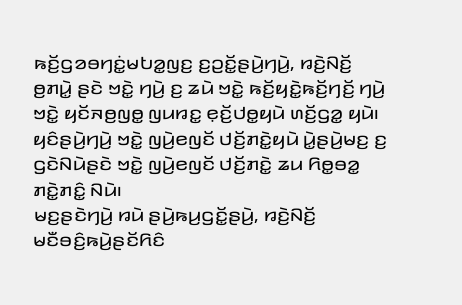ꤒꤢꤩ꤬ꤞꤤꤋꤚꤢꤦ꤭ꤗꤝꤤ꤭ꤜꤢ꤬ ꤢ꤬ꤑꤢꤩ꤭ꤔꤣꤧ꤬ꤚꤣꤧ꤬, ꤙꤢꤧ꤬ꤡꤢꤩ꤬ ꤥ꤬ꤊꤣꤧ꤭ ꤔꤢꤧ ꤠꤢꤧ꤭ ꤚꤣꤧ꤬ ꤢ꤬ ꤘꤣꤧ ꤠꤢꤧ꤭ ꤒꤢꤩ꤬ꤟꤢꤧ꤭ꤒꤢꤩ꤬ꤚꤢꤩ꤬ ꤚꤣꤧ꤬ ꤠꤢꤧ꤭ ꤟꤢꤩꤏꤥ꤬ꤜꤥ꤭ ꤜꤣꤙꤢ꤭ ꤕ꤫ꤢꤩ꤬ꤓꤥ꤭ꤟꤣꤧ ꤛꤢꤩ꤬ꤞꤤ꤭ ꤟꤣꤧ꤯ ꤟꤢꤨꤔꤣꤧ꤬ꤚꤣꤧ꤬ ꤠꤢꤧ꤭ ꤜꤣꤧ꤬ꤕꤜꤢꤩ ꤓꤢꤩ꤬ꤊꤢꤧ꤭ꤟꤣꤧ ꤣꤧ꤭ꤔꤣꤧ꤬ꤗꤢ꤬ ꤢ꤬ ꤞꤢꤧꤡꤣꤧꤔꤢꤧ ꤠꤢꤧ꤭ ꤜꤣꤧ꤬ꤕꤜꤢꤩ ꤓꤢꤩ꤬ꤊꤢꤧ꤭ ꤘꤣ ꤖꤥ꤭ꤋꤤ꤭ ꤊꤢꤧ꤭ꤊꤢꤨ꤭ ꤡꤣꤧ꤯
ꤗꤢ꤬ꤔꤢꤧꤚꤣꤧ꤬ ꤙꤣꤧ ꤔꤣꤧ꤬ꤒꤣ꤬ꤞꤢꤩ꤭ꤔꤣꤧ꤬, ꤙꤢꤧ꤬ꤡꤢꤩ꤬ ꤗꤢꤪꤋꤢꤨ꤬ꤒꤣꤧ꤬ꤔꤢꤩꤖꤢꤨ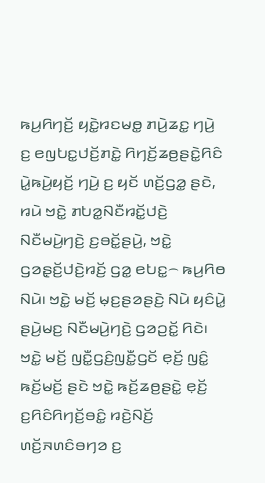ꤒꤣ꤬ꤖꤚꤢꤩ꤬ ꤟꤢꤧ꤭ꤙꤢꤗꤥ꤭ ꤊꤣꤧ꤬ꤘꤢ꤭ ꤚꤣꤧ꤬ ꤢ꤬ ꤕꤜꤝꤢ꤭ꤓꤢꤩ꤬ꤊꤢꤧ꤭ ꤖꤚꤢꤩ꤬ꤘꤥ꤬ꤔꤢꤧ꤭ꤖꤢꤨ ꤣꤧ꤭ꤒꤣꤧ꤬ꤟꤢꤩ꤬ ꤚꤣꤧ꤬ ꤢ꤬ ꤟꤢꤩ ꤛꤢꤩ꤬ꤞꤤ꤭ ꤔꤢꤧ,
ꤙꤣꤧ ꤠꤢꤧ꤭ ꤊꤝꤤ꤭ꤡꤢꤪꤙꤢꤩ꤭ꤓꤢꤧ꤬ ꤡꤢꤪꤗꤣꤧ꤬ꤚꤢꤧ꤬ ꤢ꤬ꤋꤢꤩ꤭ꤔꤣꤧ꤬, ꤠꤢꤧ꤭ ꤞꤤꤔ꤫ꤢꤩ꤬ꤓꤢꤧ꤬ꤙꤢꤩ꤬ ꤞꤤ꤭ ꤕꤝꤢ꤭꤮ ꤒꤣ꤬ꤖꤥ ꤡꤣꤧ꤯ ꤠꤢꤧ꤭ ꤗꤢꤩ꤬ ꤗ꤫ꤢ꤬ꤔꤤꤔꤢꤧ꤬ ꤡꤣꤧ ꤟꤢꤨꤣꤧ꤭ ꤔꤣꤧ꤬ꤗꤢ꤬ ꤡꤢꤪꤗꤣꤧ꤬ꤚꤢꤧ꤬ ꤞꤤꤑꤢꤩ꤭ ꤖꤢꤧ꤯ ꤠꤢꤧ꤭ ꤗꤢꤩ꤬ ꤜꤢꤪ꤭ꤞꤢꤨ꤬ꤜꤢꤪ꤭ꤞꤢꤩ ꤕ꤫ꤢꤩ꤬ ꤜꤢꤨ꤭ ꤒꤢꤩ꤬ꤗꤢꤩ꤬ ꤔꤢꤧ ꤠꤢꤧ꤭ ꤒꤢꤩ꤬ꤘꤥ꤬ꤔꤢꤧ꤭ ꤕ꤫ꤢꤩ꤬ ꤢ꤬ꤖꤢꤨꤖꤚꤢꤩ꤬ꤋꤢꤨ꤭ ꤙꤢꤧ꤬ꤡꤢꤩ꤬ ꤛꤢꤩ꤬ꤏꤛꤢꤨꤋꤚꤤ ꤢ꤬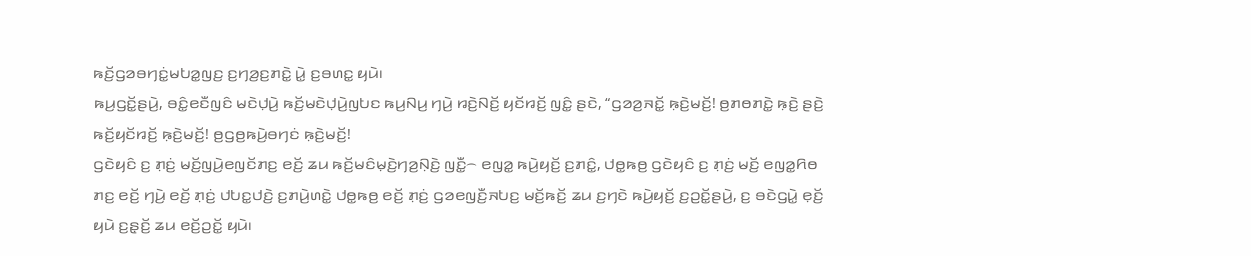ꤒꤢꤩ꤬ꤞꤤꤋꤚꤢꤦ꤭ꤗꤝꤤ꤭ꤜꤢ꤬ ꤢ꤬ꤚꤤ꤬ꤢ꤬ꤊꤢꤧ꤭ ꤣꤧ꤭ ꤢ꤬ꤋꤛꤢ꤭ ꤟꤣꤧ꤯
ꤒꤣ꤬ꤞꤢꤩ꤭ꤔꤣꤧ꤬, ꤋꤢꤨ꤭ꤕꤢꤪꤜꤢꤨ ꤗꤢꤧꤓ꤫ꤣꤧ꤬ ꤒꤢꤩ꤬ꤗꤢꤧꤓ꤫ꤣꤧ꤬ꤜꤝꤢ ꤒꤣ꤬ꤡꤣ꤬ ꤚꤣꤧ꤬ ꤙꤢꤧ꤬ꤡꤢꤩ꤬ ꤟꤢꤩꤙꤢꤩ꤬ ꤜꤢꤨ꤭ ꤔꤢꤧ, “ꤞꤤꤤ꤬ꤏꤢꤩ꤭ ꤒ꤫ꤢꤧ꤬ꤗꤢꤩ꤬! ꤥ꤬ꤊꤥꤊꤢꤧ꤭ ꤒ꤫ꤢꤧ꤬ ꤔꤢꤧ꤬ ꤒꤢꤩ꤬ꤟꤢꤩꤙꤢꤩ꤬ ꤒ꤫ꤢꤧ꤬ꤗꤢꤩ꤬! ꤥ꤬ꤞꤥ꤬ꤒꤣꤧ꤬ꤋꤚꤢꤦ ꤒ꤫ꤢꤧ꤬ꤗꤢꤩ꤬!
ꤞꤢꤧꤟꤢꤨ ꤢ꤬ ꤊ꤫ꤢꤦ꤬ ꤗꤢꤩ꤬ꤜꤣꤧ꤬ꤕꤜꤢꤩꤊꤢ꤬ ꤕꤢꤩ꤬ ꤘꤣ ꤒꤢꤩ꤬ꤗꤢꤨꤗ꤫ꤢꤧ꤬ꤚꤤ꤬ꤡ꤫ꤢꤧ꤬ ꤜꤢꤪ꤭꤮ ꤕꤜꤤ꤭ ꤒꤣꤧ꤬ꤟꤢꤩ꤬ ꤢ꤬ꤊꤢꤨ꤭, ꤓꤥ꤭ꤒꤥ꤬ ꤞꤢꤧꤟꤢꤨ ꤢ꤬ ꤊ꤫ꤢꤦ꤬ ꤗꤢꤩ꤬ ꤕꤜꤤ꤭ꤖꤥ ꤊꤢ꤬ ꤕꤢꤩ꤬ ꤚꤣꤧ꤬ ꤕꤢꤩ꤬ ꤊ꤫ꤢꤦ꤬ ꤓꤝꤢ꤭ꤓꤢꤧ꤬ ꤢ꤬ꤊꤣꤧ꤬ꤛꤢꤧ꤭ ꤓꤥ꤭ꤒꤥ꤬ ꤕꤢꤩ꤬ ꤊ꤫ꤢꤦ꤬ ꤞꤤꤕꤜꤢꤪ꤬ꤏꤝꤢ꤬ ꤗꤢꤩ꤬ꤒꤢꤩ꤬ ꤘꤣ ꤢ꤬ꤚꤢꤧ ꤒꤣꤧ꤬ꤟꤢꤩ꤬ ꤢ꤬ꤑꤢꤩ꤭ꤔꤣꤧ꤬, ꤢ꤬ ꤋꤢꤧꤞꤣꤧ꤭ ꤕ꤫ꤢꤩ꤬ ꤟꤣꤧ ꤢ꤬ꤔ꤫ꤢꤩ꤬ ꤘꤣ ꤕꤢꤩ꤬ꤑꤢꤩ꤭ ꤟꤣꤧ꤯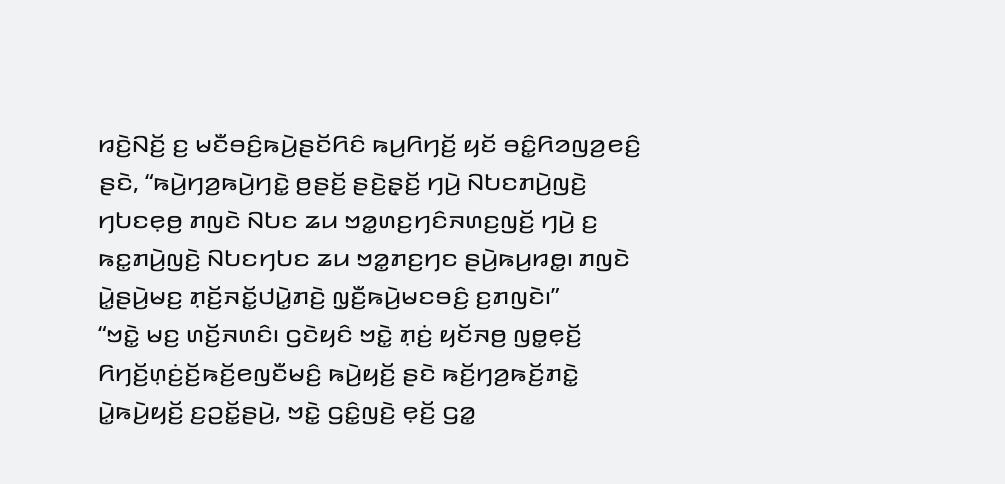ꤙꤢꤧ꤬ꤡꤢꤩ꤬ ꤢ꤬ ꤗꤢꤪꤋꤢꤨ꤬ꤒꤣꤧ꤬ꤔꤢꤩꤖꤢꤨ ꤒꤣ꤬ꤖꤚꤢꤩ꤬ ꤟꤢꤩ ꤋꤢꤨ꤭ꤖꤤꤜꤤ꤬ꤕꤢꤨ꤬ ꤔꤢꤧ, “ꤒꤣꤧ꤬ꤚꤤ꤬ꤒꤣꤧ꤬ꤚꤢꤧ꤭ ꤥ꤬ꤔꤢꤩ꤬ ꤔꤢꤧ꤬ꤔ꤫ꤢꤩ꤬ ꤚꤣꤧ꤬ ꤡꤝꤢꤊꤣꤧ꤬ꤜꤢꤧ꤬ ꤚꤝꤢꤕ꤫ꤥ꤬ ꤊꤜꤢꤧ ꤡꤝꤢ ꤘꤣ ꤠꤤ꤭ꤛꤢ꤬ꤚꤢꤨꤏꤛꤢ꤬ꤜꤢꤩ꤬ ꤚꤣꤧ꤬ ꤢ꤬ ꤒꤢ꤭ꤊꤣꤧ꤬ꤜꤢꤧ꤬ ꤡꤝꤢꤚꤝꤢ ꤘꤣ ꤠꤤ꤭ꤊꤢ꤬ꤚꤢ ꤔꤣꤧ꤬ꤒꤣ꤬ꤙꤥ꤭꤯ ꤊꤜꤢꤧ ꤣꤧ꤭ꤔꤣꤧ꤬ꤗꤢ꤬ ꤊ꤫ꤢꤩ꤬ꤏꤢꤩ꤭ꤓꤣꤧ꤭ꤊꤢꤧ꤬ ꤜ꤫ꤢꤪ꤬ꤒꤣꤧ꤬ꤗꤢꤋꤢꤨ꤬ ꤢ꤬ꤊꤜꤢꤧ꤯”
“ꤠꤢꤧ꤭ ꤗꤢ꤬ ꤛꤢꤩ꤬ꤏꤛꤢꤨ꤯ ꤞꤢꤧꤟꤢꤨ ꤠꤢꤧ꤭ ꤊ꤫ꤢꤦ꤬ ꤟꤢꤩꤏꤥ꤬ ꤜꤥ꤭ꤕ꤫ꤢꤩ꤬ ꤖꤚꤢꤩ꤬ꤛ꤫ꤢꤦ꤬ꤢꤩ꤬ꤒꤢꤩ꤬ꤕꤜꤢꤪꤗꤢꤨ꤬ ꤒꤣꤧ꤬ꤟꤢꤩ꤬ ꤔꤢꤧ ꤒꤢꤩ꤬ꤚꤤ꤬ꤒꤢꤩ꤬ꤊꤢꤧ꤭ ꤣꤧ꤭ꤒꤣꤧ꤬ꤟꤢꤩ꤬ ꤢ꤬ꤑꤢꤩ꤭ꤔꤣꤧ꤬, ꤠꤢꤧ꤭ ꤞꤢꤨ꤭ꤜꤢꤧ꤬ ꤕ꤫ꤢꤩ꤬ ꤞꤤ꤭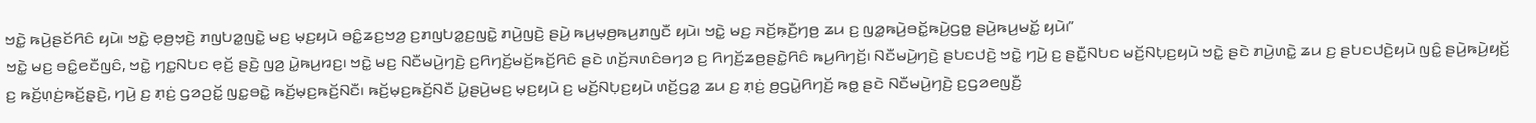ꤠꤢꤧ꤭ ꤒꤣꤧ꤬ꤔꤢꤩꤖꤢꤨ ꤟꤣꤧ꤯ ꤠꤢꤧ꤭ ꤕ꤫ꤥ꤬ꤠ꤫ꤢꤧ꤬ ꤊꤜꤝꤤ꤭ꤜꤢꤧ꤭ ꤗꤢ꤬ ꤗ꤫ꤢ꤬ꤟꤣꤧ ꤋꤢꤨ꤭ꤘꤢ꤬ꤠꤤ꤬ ꤢ꤬ꤊꤜꤝꤤ꤭ꤢ꤬ꤜꤢꤧ꤭ ꤊꤣꤧ꤬ꤜꤢꤧ꤬ ꤔꤣꤧ꤬ ꤒꤣ꤬ꤗ꤫ꤥ꤬ꤒꤣ꤬ꤊꤜꤢꤪ ꤟꤣꤧ꤯ ꤠꤢꤧ꤭ ꤗꤢ꤬ ꤏꤢꤩ꤬ꤒ꤫ꤢꤪ꤬ꤚꤥ꤬ ꤘꤣ ꤢ꤬ ꤜꤤ꤭ꤒꤣꤧ꤬ꤋꤢꤩ꤭ꤒꤣꤧ꤬ꤞꤥ꤭ ꤔꤣꤧ꤬ꤒꤣ꤬ꤗꤢꤩ꤭ ꤟꤣꤧ꤯”
ꤠꤢꤧ꤭ ꤗꤢ꤬ ꤋꤢꤨ꤭ꤕꤢꤪꤜꤢꤨ, ꤠꤢꤧ꤭ ꤚꤢ꤭ꤡꤝꤢ ꤕ꤫ꤢꤩ꤬ ꤔꤢꤧ꤬ ꤜꤤ꤬ ꤣꤧ꤭ꤒꤣ꤬ꤙꤢ꤬꤯ ꤠꤢꤧ꤭ ꤗꤢ꤬ ꤡꤢꤪꤗꤣꤧ꤬ꤚꤢꤧ꤬ ꤢ꤬ꤖꤚꤢꤩ꤬ꤗꤢꤩ꤬ꤒꤢꤩ꤬ꤖꤢꤨ ꤔꤢꤧ ꤛꤢꤩ꤬ꤏꤛꤢꤨꤋꤚꤤ ꤢ꤬ ꤖꤚꤢꤩ꤬ꤘꤥ꤬ꤔꤢꤧ꤭ꤖꤢꤨ ꤒꤣ꤬ꤖꤚꤢꤩ꤬꤯ ꤡꤢꤪꤗꤣꤧ꤬ꤚꤢꤧ꤬ ꤔꤝꤢꤓꤢꤧ꤬ ꤠꤢꤧ꤭ ꤚꤣꤧ꤬ ꤢ꤬ ꤔꤢꤪ꤭ꤡꤝꤢ ꤗꤢꤩ꤬ꤡꤝ꤫ꤢ꤬ꤟꤣꤧ ꤠꤢꤧ꤭ ꤔꤢꤧ ꤊꤣꤧ꤬ꤛꤢꤧ꤭ ꤘꤣ ꤢ꤬ ꤔꤝꤢꤓꤢꤧ꤬ꤟꤣꤧ ꤜꤢꤨ꤭ ꤔꤣꤧ꤬ꤒꤣꤧ꤬ꤟꤢꤩ꤬ ꤢ꤬ ꤒꤢꤩ꤬ꤛ꤫ꤢꤦ꤬ꤒꤢꤩ꤬ꤔ꤫ꤢꤧ꤬, ꤚꤣꤧ꤬ ꤢ꤬ ꤊ꤫ꤢꤦ꤬ ꤞꤤꤑꤢꤩ꤭ ꤜꤢ꤭ꤋꤢꤧ꤭ ꤒꤢꤩ꤬ꤗ꤫ꤢ꤬ꤒꤢꤩ꤬ꤡꤢꤪ꤯ ꤒꤢꤩ꤬ꤗ꤫ꤢ꤬ꤒꤢꤩ꤬ꤡꤢꤪ ꤣꤧ꤭ꤔꤣꤧ꤬ꤗꤢ꤬ ꤗ꤫ꤢ꤬ꤟꤣꤧ ꤢ꤬ ꤗꤢꤩ꤬ꤡꤝ꤫ꤢ꤬ꤟꤣꤧ ꤛꤢꤩ꤬ꤞꤤ꤭ ꤘꤣ ꤢ꤬ ꤊ꤫ꤢꤦ꤬ ꤥ꤬ꤞꤣꤧ꤭ꤖꤚꤢꤩ꤬ ꤒꤥ꤭ ꤔꤢꤧ ꤡꤢꤪꤗꤣꤧ꤬ꤚꤢꤧ꤬ ꤢ꤬ꤞꤤꤕꤜꤢꤪ꤬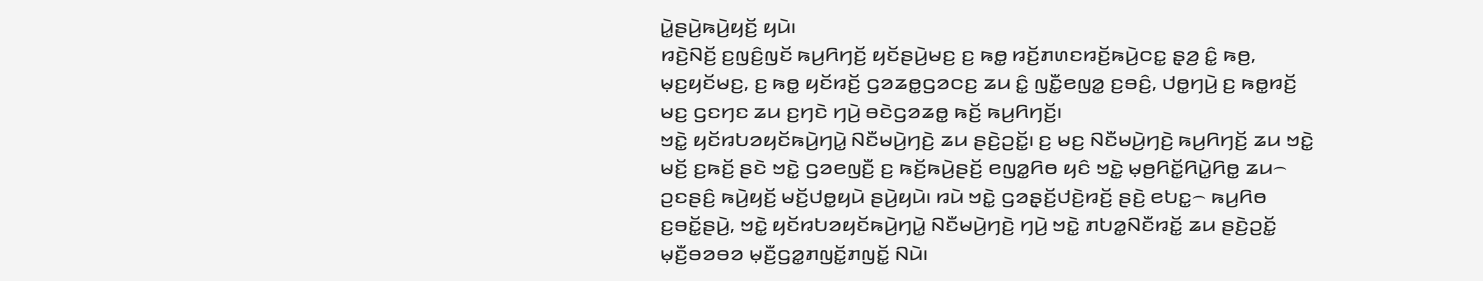ꤣꤧ꤭ꤔꤣꤧ꤬ꤒꤣꤧ꤬ꤟꤢꤩ꤬ ꤟꤣꤧ꤯
ꤙꤢꤧ꤬ꤡꤢꤩ꤬ ꤢ꤬ꤜꤢꤨ꤬ꤜꤢꤩ ꤒꤣ꤬ꤖꤚꤢꤩ꤬ ꤟꤢꤩꤔꤣꤧ꤬ꤗꤢ꤬ ꤢ꤬ ꤒꤥ꤭ ꤙꤢꤩ꤬ꤊꤛꤢꤙꤢꤩ꤬ꤒꤣꤧ꤬ꤍꤢ꤭ ꤔ꤫ꤤ꤬ ꤢꤨ꤭ ꤒꤥ꤬, ꤗ꤫ꤢ꤬ꤟꤢꤩꤗꤢ꤬, ꤢ꤬ ꤒꤥ꤭ ꤟꤢꤩꤙꤢꤩ꤬ ꤞꤤꤘꤥ꤭ꤞꤤꤍꤢ꤬ ꤘꤣ ꤢꤨ꤭ ꤜꤢꤪ꤭ꤕꤜꤤ꤭ ꤢ꤬ꤋꤢꤨ꤬, ꤓꤥ꤭ꤚꤣꤧ꤬ ꤢ꤬ ꤒꤥ꤭ꤙꤢꤩ꤬ ꤗꤢ꤬ ꤞꤢꤚꤢ ꤘꤣ ꤢ꤬ꤚꤢꤧ ꤚꤣꤧ꤬ ꤋꤢꤧꤞꤤꤘꤥ꤭ ꤒꤢꤩ꤬ ꤒꤣ꤬ꤖꤚꤢꤩ꤬꤯
ꤠꤢꤧ꤭ ꤟꤢꤩꤙꤝꤤꤟꤢꤩꤒꤣꤧ꤬ꤚꤣꤧ꤭ ꤡꤢꤪꤗꤣꤧ꤬ꤚꤢꤧ꤬ ꤘꤣ ꤔꤢꤧ꤬ꤑꤢꤩ꤭꤯ ꤢ꤬ ꤗꤢ꤬ ꤡꤢꤪꤗꤣꤧ꤬ꤚꤢꤧ꤬ ꤒꤣ꤬ꤖꤚꤢꤩ꤬ ꤘꤣ ꤠꤢꤧ꤭ ꤗꤢꤩ꤬ ꤢ꤬ꤒꤢꤩ꤬ ꤔꤢꤧ ꤠꤢꤧ꤭ ꤞꤤꤕꤜꤢꤪ꤬ ꤢ꤬ ꤒꤢꤩ꤬ꤒꤣꤧ꤬ꤔꤢꤩ꤬ ꤕꤜꤤ꤭ꤖꤥ ꤟꤢꤨ ꤠꤢꤧ꤭ ꤗ꤫ꤥ꤬ꤖꤢꤩ꤭ꤖꤣꤧ꤭ꤖꤥ꤭ ꤘꤣ꤮ ꤑꤢꤔꤢꤨ꤬ ꤒꤣꤧ꤬ꤟꤢꤩ꤬ ꤗꤢꤩ꤬ꤓꤥ꤭ꤟꤣꤧ ꤔꤣꤧ꤬ꤟꤣꤧ꤯ ꤙꤣꤧ ꤠꤢꤧ꤭ ꤞꤤꤔ꤫ꤢꤩ꤬ꤓꤢꤧ꤬ꤙꤢꤩ꤬ ꤔꤢꤧ꤬ ꤕꤝꤢ꤭꤮ ꤒꤣ꤬ꤖꤥ ꤢ꤬ꤋꤢꤩ꤭ꤔꤣꤧ꤬, ꤠꤢꤧ꤭ ꤟꤢꤩꤙꤝꤤꤟꤢꤩꤒꤣꤧ꤬ꤚꤣꤧ꤭ ꤡꤢꤪꤗꤣꤧ꤬ꤚꤢꤧ꤬ ꤚꤣꤧ꤬ ꤠꤢꤧ꤭ ꤊꤝꤤ꤭ꤡꤢꤪꤙꤢꤩ꤭ ꤘꤣ ꤔꤢꤧ꤬ꤑꤢꤩ꤭ ꤗ꤫ꤢꤪ꤬ꤋꤤꤋꤤ ꤗ꤫ꤢꤪ꤬ꤞꤤ꤭ꤊꤜꤢꤩ꤭ꤊꤜꤢꤩ꤭ ꤡꤣꤧ꤯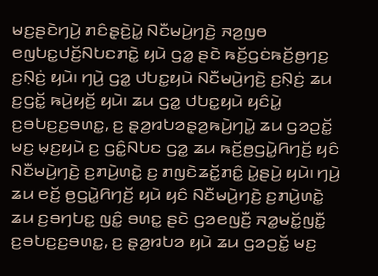ꤗꤢ꤬ꤔꤢꤧꤚꤣꤧ꤬ ꤊꤢꤨꤔ꤫ꤢꤧ꤬ꤣꤧ꤭ ꤡꤢꤪꤗꤣꤧ꤬ꤚꤢꤧ꤬ ꤏꤤ꤬ꤜꤥ ꤕꤜꤝꤢ꤭ꤓꤢꤩ꤬ꤡꤝꤢꤊꤢꤧ꤭ ꤟꤣꤧ ꤞꤤ꤭ ꤔꤢꤧ ꤒꤢꤩ꤬ꤞꤢꤦꤒꤢꤩ꤬ꤥ꤬ꤚꤢ꤬ ꤢ꤬ꤡ꤫ꤢꤦ꤬ ꤟꤣꤧ꤯ ꤚꤣꤧ꤬ ꤞꤤ꤭ ꤓꤝꤢ꤭ꤟꤣꤧ ꤡꤢꤪꤗꤣꤧ꤬ꤚꤢꤧ꤬ ꤢ꤬ꤡ꤫ꤢꤦ꤬ ꤘꤣ ꤢ꤬ꤞꤢꤩ꤭ ꤒꤣꤧ꤬ꤟꤢꤩ꤬ ꤟꤣꤧ꤯ ꤘꤣ ꤞꤤ꤭ ꤓꤝꤢ꤭ꤟꤣꤧ ꤟꤢꤨꤣꤧ꤭ ꤢ꤬ꤋꤝꤢ꤬ꤢ꤬ꤋꤛꤢ꤭, ꤢ꤬ ꤔ꤫ꤤ꤬ꤙꤝꤤꤔ꤫ꤤ꤬ꤒꤣꤧ꤬ꤚꤣꤧ꤭ ꤘꤣ ꤞꤤꤑꤢꤩ꤭ ꤗꤢ꤬ ꤗ꤫ꤢ꤬ꤟꤣꤧ ꤢ꤬ ꤞꤢꤨ꤭ꤡꤝꤢ ꤞꤤ꤭ ꤘꤣ ꤒꤢꤩ꤬ꤥ꤬ꤞꤣꤧ꤭ꤖꤚꤢꤩ꤬ ꤟꤢꤨ ꤡꤢꤪꤗꤣꤧ꤬ꤚꤢꤧ꤬ ꤢ꤬ꤊꤣꤧ꤬ꤛꤢꤧ꤭ ꤢ꤬ ꤊꤜꤢꤧꤘꤢꤩ꤭ꤊꤢꤨ꤭ ꤣꤧ꤭ꤔꤣꤧ꤬ ꤟꤣꤧ꤯ ꤚꤣꤧ꤬ ꤘꤣ ꤕꤢꤩ꤬ ꤥ꤬ꤞꤣꤧ꤭ꤖꤚꤢꤩ꤬ ꤟꤣꤧ ꤟꤢꤨ ꤡꤢꤪꤗꤣꤧ꤬ꤚꤢꤧ꤬ ꤢ꤬ꤊꤣꤧ꤬ꤛꤢꤧ꤭ ꤘꤣ ꤢ꤬ꤋꤚꤝꤢ꤭ ꤜꤢꤨ꤭ ꤋꤛꤢ꤭ ꤔꤢꤧ ꤞꤤꤕꤜꤢꤪ꤬ ꤏꤤ꤭ꤗꤢꤩ꤭ꤜꤢꤪ꤭ ꤢ꤬ꤋꤝꤢ꤬ꤢ꤬ꤋꤛꤢ꤭, ꤢ꤬ ꤔ꤫ꤤ꤬ꤙꤝꤤ ꤟꤣꤧ ꤘꤣ ꤞꤤꤑꤢꤩ꤭ ꤗꤢ꤬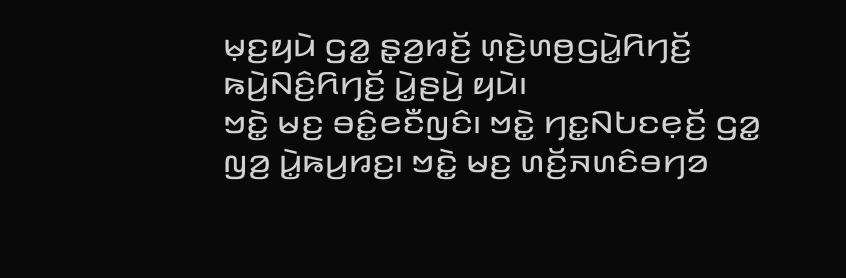ꤗ꤫ꤢ꤬ꤟꤣꤧ ꤞꤤ꤭ ꤔ꤫ꤤ꤬ꤙꤢꤩ꤬ ꤛ꤫ꤢꤧ꤬ꤛꤥ꤬ꤞꤣꤧ꤭ꤖꤚꤢꤩ꤬ ꤒꤣꤧ꤬ꤡꤢꤨ꤬ꤖꤚꤢꤩ꤬ ꤣꤧ꤭ꤔꤣꤧ꤬ ꤟꤣꤧ꤯
ꤠꤢꤧ꤭ ꤗꤢ꤬ ꤋꤢꤨ꤭ꤕꤢꤪꤜꤢꤨ꤯ ꤠꤢꤧ꤭ ꤚꤢ꤭ꤡꤝꤢꤕ꤫ꤢꤩ꤬ ꤞꤤ꤭ ꤜꤤ꤬ ꤣꤧ꤭ꤒꤣ꤬ꤙꤢ꤬꤯ ꤠꤢꤧ꤭ ꤗꤢ꤬ ꤛꤢꤩ꤬ꤏꤛꤢꤨꤋꤚꤤ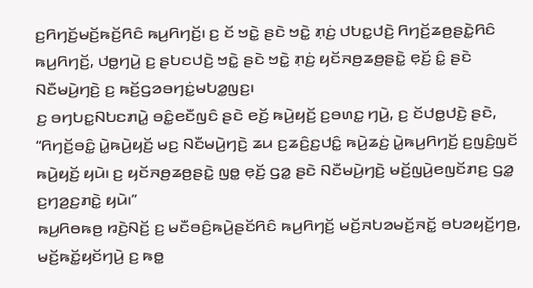ꤢ꤬ꤖꤚꤢꤩ꤬ꤗꤢꤩ꤬ꤒꤢꤩ꤬ꤖꤢꤨ ꤒꤣ꤬ꤖꤚꤢꤩ꤬꤯ ꤢ꤬ ꤢꤩ ꤠꤢꤧ꤭ ꤔꤢꤧ ꤠꤢꤧ꤭ ꤊ꤫ꤢꤦ꤬ ꤓꤝꤢ꤭ꤓꤢꤧ꤬ ꤖꤚꤢꤩ꤬ꤘꤥ꤬ꤔꤢꤧ꤭ꤖꤢꤨ ꤒꤣ꤬ꤖꤚꤢꤩ꤬, ꤓꤥ꤭ꤚꤣꤧ꤬ ꤢ꤬ ꤔꤝꤢꤓꤢꤧ꤬ ꤠꤢꤧ꤭ ꤔꤢꤧ ꤠꤢꤧ꤭ ꤊ꤫ꤢꤦ꤬ ꤟꤢꤩꤏꤥ꤬ꤘꤥ꤬ꤔꤢꤧ꤭ ꤕ꤫ꤢꤩ꤬ ꤢꤨ꤭ ꤔꤢꤧ ꤡꤢꤪꤗꤣꤧ꤬ꤚꤢꤧ꤬ ꤢ꤬ ꤒꤢꤩ꤬ꤞꤤꤋꤚꤢꤦ꤭ꤗꤝꤤ꤭ꤜꤢ꤬꤯
ꤢ꤬ ꤋꤚꤝꤢ꤭ꤡꤝꤢꤊꤣꤧ꤭ ꤋꤢꤨ꤭ꤕꤢꤪꤜꤢꤨ ꤔꤢꤧ ꤕꤢꤩ꤬ ꤒꤣꤧ꤬ꤟꤢꤩ꤬ ꤢ꤬ꤋꤛꤢ꤭ ꤚꤣꤧ꤬, ꤢ꤬ ꤢꤩꤓꤥ꤭ꤓꤢꤧ꤬ ꤔꤢꤧ, “ꤖꤚꤢꤩ꤬ꤋꤢꤨ꤭ ꤣꤧ꤭ꤒꤣꤧ꤬ꤟꤢꤩ꤬ ꤗꤢ꤬ ꤡꤢꤪꤗꤣꤧ꤬ꤚꤢꤧ꤬ ꤘꤣ ꤢ꤬ꤘꤢꤨ꤬ꤢ꤬ꤓꤢꤨ꤭ ꤒꤣꤧ꤬ꤘꤢꤦ꤬ ꤣꤧ꤭ꤒꤣ꤬ꤖꤚꤢꤩ꤬ ꤢ꤬ꤜꤢꤨ꤬ꤜꤢꤩ ꤒꤣꤧ꤬ꤟꤢꤩ꤬ ꤟꤣꤧ꤯ ꤢ꤬ ꤟꤢꤩꤏꤥ꤬ꤘꤥ꤬ꤔꤢꤧ꤭ ꤜꤥ꤭ ꤕ꤫ꤢꤩ꤬ ꤞꤤ꤭ ꤔꤢꤧ ꤡꤢꤪꤗꤣꤧ꤬ꤚꤢꤧ꤬ ꤗꤢꤩ꤬ꤜꤣꤧ꤬ꤕꤜꤢꤩꤊꤢ꤬ ꤞꤤ꤭ ꤢ꤬ꤚꤤ꤬ꤢ꤬ꤊꤢꤧ꤭ ꤟꤣꤧ꤯”
ꤒꤣ꤬ꤖꤥꤒꤥ꤬ ꤙꤢꤧ꤬ꤡꤢꤩ꤬ ꤢ꤬ ꤗꤢꤪꤋꤢꤨ꤬ꤒꤣꤧ꤬ꤔꤢꤩꤖꤢꤨ ꤒꤣ꤬ꤖꤚꤢꤩ꤬ ꤗꤢꤩ꤬ꤏꤝꤤꤗꤢꤩ꤬ꤏꤢꤩ꤭ ꤋꤝꤤꤟꤢꤩ꤬ꤚꤥ꤬, ꤗꤢꤩ꤬ꤒꤢꤩ꤭ꤟꤢꤩꤚꤣꤧ꤬ ꤢ꤬ ꤒꤥ꤭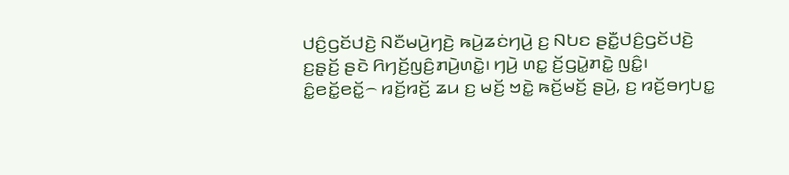ꤓꤢꤨ꤬ꤞꤢꤩꤓꤢꤧ꤬ ꤡꤢꤪꤗꤣꤧ꤬ꤚꤢꤧ꤬ ꤒꤣꤧ꤬ꤘꤢꤦꤚꤣꤧ꤬ ꤢ꤬ ꤡꤝꤢ ꤔꤢꤪ꤭ꤓꤢꤨ꤬ꤞꤢꤩꤓꤢꤧ꤬ ꤢ꤬ꤔ꤫ꤢꤩ꤬ ꤔꤢꤧ ꤖꤚꤢꤩ꤬ꤜꤢꤨ꤬ꤊꤣꤧ꤬ꤛꤢꤧ꤭꤯ ꤚꤣꤧ꤬ ꤛꤢ꤭ ꤢꤩ꤬ꤞꤣꤧ꤭ꤊꤢꤧ꤭ ꤜꤢꤨ꤭꤯
ꤢꤨ꤭ꤕꤢꤩ꤭ꤕꤢꤩ꤭꤮ ꤙꤢꤩ꤬ꤙꤢꤩ꤬ ꤘꤣ ꤢ꤬ ꤗꤢꤩ꤬ ꤠꤢꤧ꤭ ꤒꤢꤩ꤬ꤗꤢꤩ꤬ ꤔꤣꤧ꤬, ꤢ꤬ ꤙꤢꤩ꤬ꤋꤚꤝꤢ꤭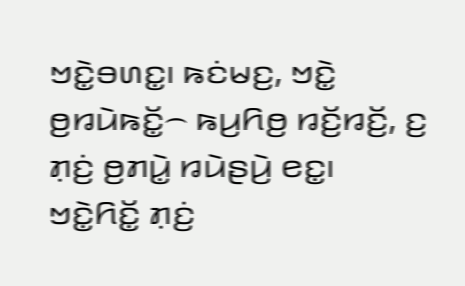ꤠꤢꤧ꤭ꤋꤛꤢ꤭꤯ ꤒꤢꤦꤗꤢ꤬, ꤠꤢꤧ꤭ ꤥ꤬ꤙꤣꤧꤒꤢꤩ꤭꤮ ꤒꤣ꤬ꤖꤥ꤬ ꤙꤢꤩ꤬ꤙꤢꤩ꤬, ꤢ꤬ ꤊ꤫ꤢꤦ꤬ ꤥ꤬ꤊꤣꤧ꤭ ꤙꤣꤧꤔꤣꤧ꤬ ꤕꤢ꤭꤯ ꤠꤢꤧ꤭ꤖꤢꤩ꤭ ꤊ꤫ꤢꤦ꤬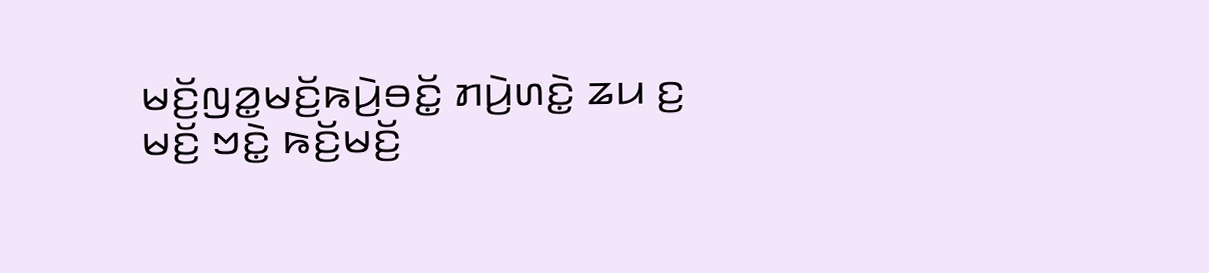ꤗꤢꤩ꤬ꤜꤤ꤭ꤗꤢꤩ꤬ꤒꤣꤧ꤬ꤋꤢꤩ꤭ ꤊꤣꤧ꤬ꤛꤢꤧ꤭ ꤘꤣ ꤢ꤬ ꤗꤢꤩ꤬ ꤠꤢꤧ꤭ ꤒꤢꤩ꤬ꤗꤢꤩ꤬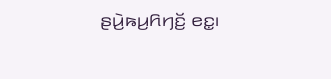ꤔꤣꤧ꤬ꤒꤣ꤬ꤖꤚꤢꤩ꤬ ꤕꤢ꤭꤯